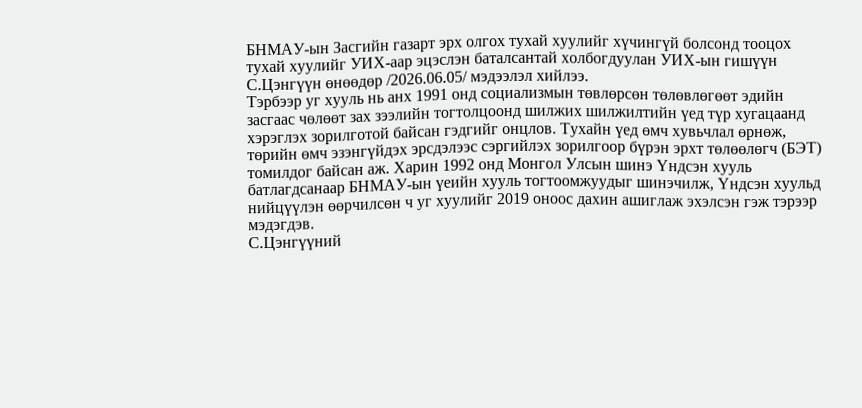БНМАУ-ын Засгийн газарт эрх олгох тухай хуулийг хүчингүй болсонд тооцох тухай хуулийг УИХ-аар эцэслэн баталсантай холбогдуулан УИХ-ын гишүүн С.Цэнгүүн өнөөдөр /2026.06.05/ мэдээлэл хийлээ.
Тэрбээр уг хууль нь анх 1991 онд социализмын төвлөрсөн төлөвлөгөөт эдийн засгаас чөлөөт зах зээлийн тогтолцоонд шилжих шилжилтийн үед түр хугацаанд хэрэглэх зорилготой байсан гэдгийг онцлов. Тухайн үед өмч хувьчлал өрнөж, төрийн өмч эзэнгүйдэх эрсдэлээс сэргийлэх зорилгоор бүрэн эрхт төлөөлөгч (БЭТ) томилдог байсан аж. Харин 1992 онд Монгол Улсын шинэ Үндсэн хууль батлагдсанаар БНМАУ-ын үеийн хууль тогтоомжуудыг шинэчилж, Үндсэн хуульд нийцүүлэн өөрчилсөн ч уг хуулийг 2019 оноос дахин ашиглаж эхэлсэн гэж тэрээр мэдэгдэв.
С.Цэнгүүний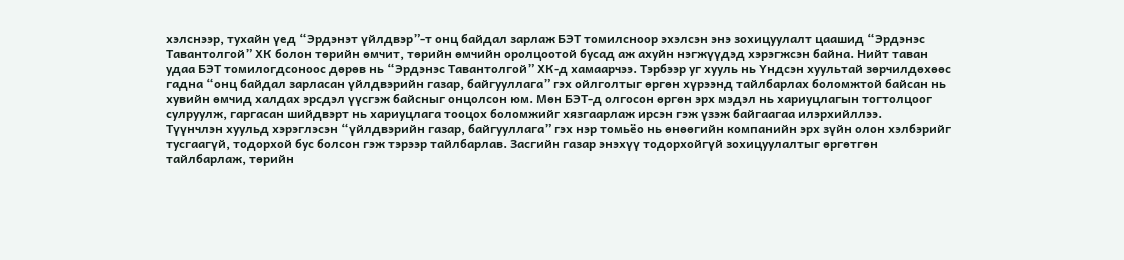хэлснээр, тухайн үед “Эрдэнэт үйлдвэр”-т онц байдал зарлаж БЭТ томилсноор эхэлсэн энэ зохицуулалт цаашид “Эрдэнэс Тавантолгой” ХК болон төрийн өмчит, төрийн өмчийн оролцоотой бусад аж ахуйн нэгжүүдэд хэрэгжсэн байна. Нийт таван удаа БЭТ томилогдсоноос дөрөв нь “Эрдэнэс Тавантолгой” ХК-д хамаарчээ. Тэрбээр уг хууль нь Үндсэн хуультай зөрчилдөхөөс гадна “онц байдал зарласан үйлдвэрийн газар, байгууллага” гэх ойлголтыг өргөн хүрээнд тайлбарлах боломжтой байсан нь хувийн өмчид халдах эрсдэл үүсгэж байсныг онцолсон юм. Мөн БЭТ-д олгосон өргөн эрх мэдэл нь хариуцлагын тогтолцоог сулруулж, гаргасан шийдвэрт нь хариуцлага тооцох боломжийг хязгаарлаж ирсэн гэж үзэж байгаагаа илэрхийллээ.
Түүнчлэн хуульд хэрэглэсэн “үйлдвэрийн газар, байгууллага” гэх нэр томьёо нь өнөөгийн компанийн эрх зүйн олон хэлбэрийг тусгаагүй, тодорхой бус болсон гэж тэрээр тайлбарлав. Засгийн газар энэхүү тодорхойгүй зохицуулалтыг өргөтгөн тайлбарлаж, төрийн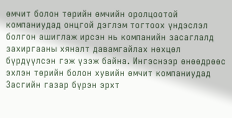өмчит болон төрийн өмчийн оролцоотой компаниудад онцгой дэглэм тогтоох үндэслэл болгон ашиглаж ирсэн нь компанийн засаглалд захиргааны хяналт давамгайлах нөхцөл бүрдүүлсэн гэж үзэж байна. Ингэснээр өнөөдрөөс эхлэн төрийн болон хувийн өмчит компаниудад Засгийн газар бүрэн эрхт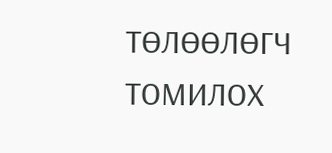төлөөлөгч томилох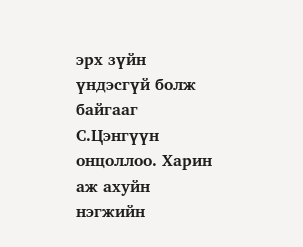эрх зүйн үндэсгүй болж байгааг С.Цэнгүүн онцоллоо. Харин аж ахуйн нэгжийн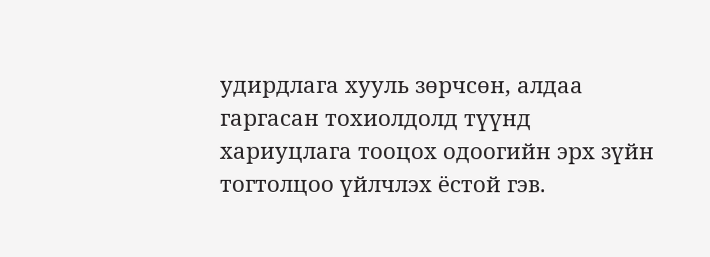удирдлага хууль зөрчсөн, алдаа гаргасан тохиолдолд түүнд хариуцлага тооцох одоогийн эрх зүйн тогтолцоо үйлчлэх ёстой гэв.